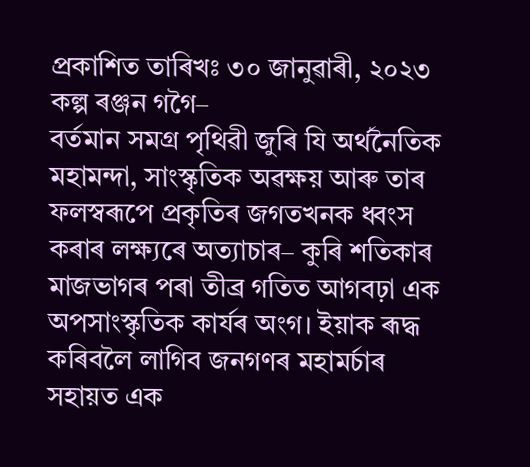প্ৰকাশিত তাৰিখঃ ৩০ জানুৱাৰী, ২০২৩
কল্প ৰঞ্জন গগৈ–
বৰ্তমান সমগ্ৰ পৃথিৱী জুৰি যি অৰ্থনৈতিক মহামন্দা, সাংস্কৃতিক অৱক্ষয় আৰু তাৰ ফলস্বৰূপে প্ৰকৃতিৰ জগতখনক ধ্বংস কৰাৰ লক্ষ্যৰে অত্যাচাৰ– কুৰি শতিকাৰ মাজভাগৰ পৰা তীব্ৰ গতিত আগবঢ়া এক অপসাংস্কৃতিক কাৰ্যৰ অংগ। ইয়াক ৰূদ্ধ কৰিবলৈ লাগিব জনগণৰ মহামৰ্চাৰ সহায়ত এক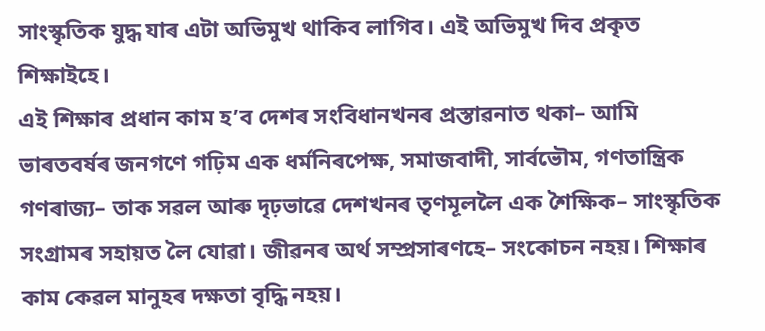সাংস্কৃতিক যুদ্ধ যাৰ এটা অভিমুখ থাকিব লাগিব। এই অভিমুখ দিব প্ৰকৃত শিক্ষাইহে।
এই শিক্ষাৰ প্ৰধান কাম হ’ব দেশৰ সংবিধানখনৰ প্ৰস্তাৱনাত থকা– আমি ভাৰতবৰ্ষৰ জনগণে গঢ়িম এক ধৰ্মনিৰপেক্ষ, সমাজবাদী, সাৰ্বভৌম, গণতান্ত্ৰিক গণৰাজ্য– তাক সৱল আৰু দৃঢ়ভাৱে দেশখনৰ তৃণমূললৈ এক শৈক্ষিক– সাংস্কৃতিক সংগ্ৰামৰ সহায়ত লৈ যোৱা। জীৱনৰ অৰ্থ সম্প্ৰসাৰণহে– সংকোচন নহয়। শিক্ষাৰ কাম কেৱল মানুহৰ দক্ষতা বৃদ্ধি নহয়।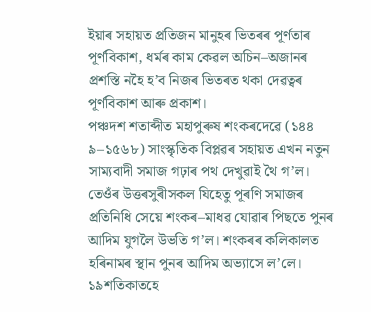ইয়াৰ সহায়ত প্ৰতিজন মানুহৰ ভিতৰৰ পূৰ্ণতাৰ পূৰ্ণবিকাশ, ধৰ্মৰ কাম কেৱল অচিন–অজানৰ প্ৰশস্তি নহৈ হ’ব নিজৰ ভিতৰত থকা দেৱত্বৰ পূৰ্ণবিকাশ আৰু প্ৰকাশ।
পঞ্চদশ শতাব্দীত মহাপুৰুষ শংকৰদেৱে (১৪৪ ৯–১৫৬৮) সাংস্কৃতিক বিপ্লৱৰ সহায়ত এখন নতুন সাম্যবাদী সমাজ গঢ়াৰ পথ দেখুৱাই থৈ গ’ল। তেওঁৰ উত্তৰসুৰীসকল যিহেতু পূৰণি সমাজৰ প্ৰতিনিধি সেয়ে শংকৰ–মাধৱ যোৱাৰ পিছতে পুনৰ আদিম যুগলৈ উভতি গ’ল। শংকৰৰ কলিকালত হৰিনামৰ স্থান পুনৰ আদিম অভ্যাসে ল’লে।
১৯শতিকাতহে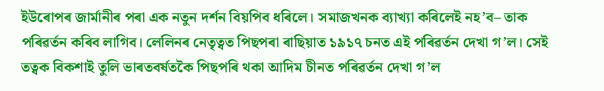ইউৰোপৰ জাৰ্মানীৰ পৰা এক নতুন দৰ্শন বিয়পিব ধৰিলে। সমাজখনক ব্যাখ্যা কৰিলেই নহ’ব– তাক পৰিৱৰ্তন কৰিব লাগিব। লেলিনৰ নেতৃত্বত পিছপৰা ৰাছিয়াত ১৯১৭ চনত এই পৰিৱৰ্তন দেখা গ’ল। সেই তত্বক বিকশাই তুলি ভাৰতবৰ্ষতকৈ পিছপৰি থকা আদিম চীনত পৰিৱৰ্তন দেখা গ’ল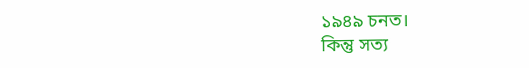১৯৪৯ চনত।
কিন্তু সত্য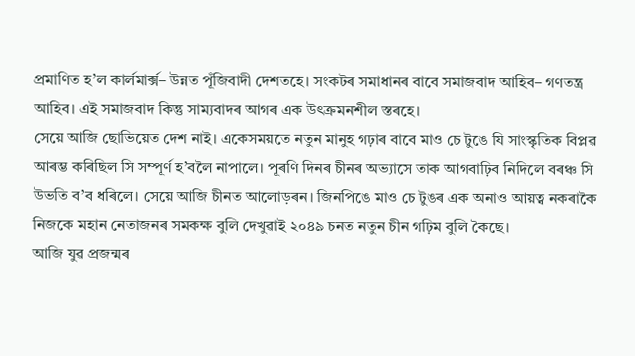প্ৰমাণিত হ’ল কাৰ্লমাৰ্ক্স– উন্নত পূঁজিবাদী দেশতহে। সংকটৰ সমাধানৰ বাবে সমাজবাদ আহিব– গণতন্ত্ৰ আহিব। এই সমাজবাদ কিন্তু সাম্যবাদৰ আগৰ এক উৎক্ৰমনশীল স্তৰহে।
সেয়ে আজি ছোভিয়েত দেশ নাই। একেসময়তে নতুন মানুহ গঢ়াৰ বাবে মাও চে টুঙে যি সাংস্কৃতিক বিপ্লৱ আৰম্ভ কৰিছিল সি সম্পূৰ্ণ হ’বলৈ নাপালে। পূৰণি দিনৰ চীনৰ অভ্যাসে তাক আগবাঢ়িব নিদিলে বৰঞ্চ সি উভতি ব’ব ধৰিলে। সেয়ে আজি চীনত আলোড়ৰন। জিনপিঙে মাও চে টুঙৰ এক অনাও আয়ত্ব নকৰাকৈ নিজকে মহান নেতাজনৰ সমকক্ষ বুলি দেখুৱাই ২০৪৯ চনত নতুন চীন গঢ়িম বুলি কৈছে।
আজি যুৱ প্ৰজন্মৰ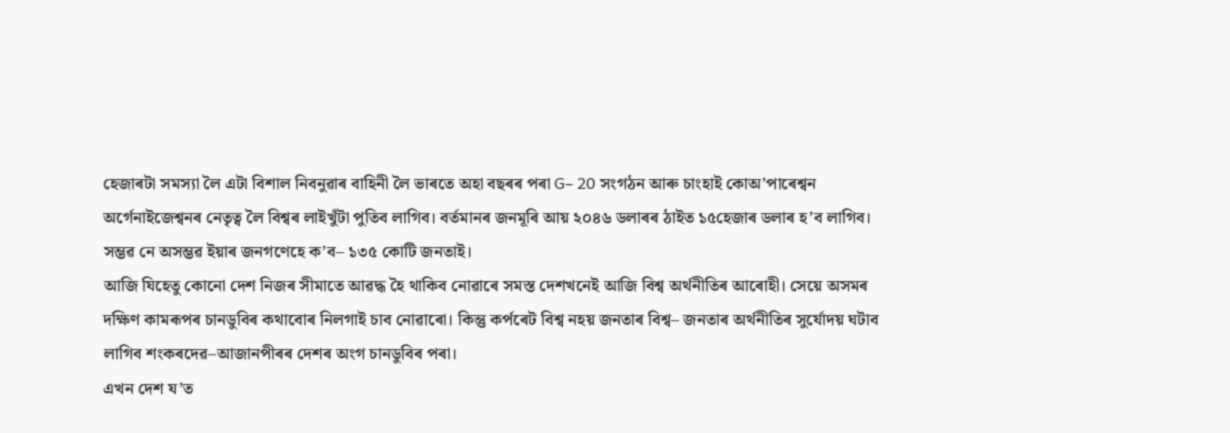হেজাৰটা সমস্যা লৈ এটা বিশাল নিবনুৱাৰ বাহিনী লৈ ভাৰতে অহা বছৰৰ পৰা G– 20 সংগঠন আৰু চাংহাই কোঅ’পাৰেশ্বন অৰ্গেনাইজেশ্বনৰ নেতৃত্ব লৈ বিশ্বৰ লাইখুঁটা পুতিব লাগিব। বৰ্তমানৰ জনমূৰি আয় ২০৪৬ ডলাৰৰ ঠাইত ১৫হেজাৰ ডলাৰ হ’ব লাগিব। সম্ভৱ নে অসম্ভৱ ইয়াৰ জনগণেহে ক’ব– ১৩৫ কোটি জনতাই।
আজি যিহেতু কোনো দেশ নিজৰ সীমাতে আৱদ্ধ হৈ থাকিব নোৱাৰে সমস্ত দেশখনেই আজি বিশ্ব অৰ্থনীতিৰ আৰোহী। সেয়ে অসমৰ দক্ষিণ কামৰূপৰ চানডুবিৰ কথাবোৰ নিলগাই চাব নোৱাৰো। কিন্তু কৰ্পৰেট বিশ্ব নহয় জনতাৰ বিশ্ব– জনতাৰ অৰ্থনীতিৰ সুৰ্যোদয় ঘটাব লাগিব শংকৰদেৱ–আজানপীৰৰ দেশৰ অংগ চানডুবিৰ পৰা।
এখন দেশ য’ত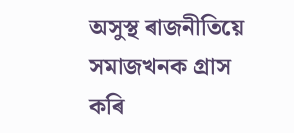অসুস্থ ৰাজনীতিয়ে সমাজখনক গ্ৰাস কৰি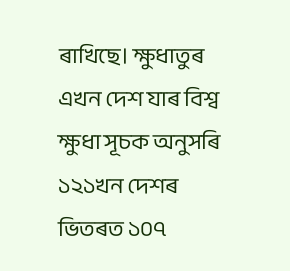ৰাখিছে। ক্ষুধাতুৰ এখন দেশ যাৰ বিশ্ব ক্ষুধা সূচক অনুসৰি ১২১খন দেশৰ ভিতৰত ১০৭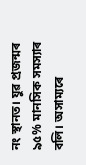নং স্থানত। যুৱ প্ৰজন্মৰ ৯৫% মানসিক সমস্যাৰ বলি। অসাম্যৰে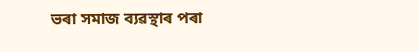ভৰা সমাজ ব্যৱস্থাৰ পৰা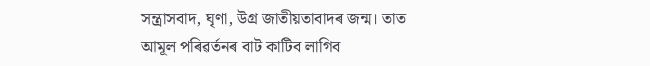সন্ত্ৰাসবাদ, ঘৃণা, উগ্ৰ জাতীয়তাবাদৰ জন্ম। তাত আমূল পৰিৱৰ্তনৰ বাট কাটিব লাগিব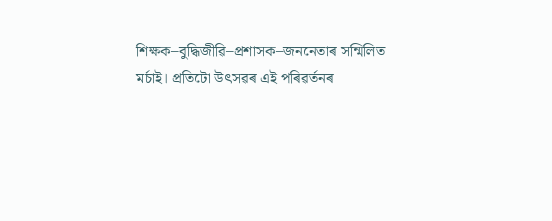শিক্ষক–বুদ্ধিজীৱি–প্ৰশাসক–জননেতাৰ সন্মিলিত মৰ্চাই। প্ৰতিটো উৎসৱৰ এই পৰিৱৰ্তনৰ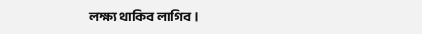লক্ষ্য থাকিব লাগিব।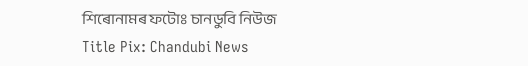শিৰোনামৰ ফটোঃ চানডুবি নিউজ
Title Pix: Chandubi News